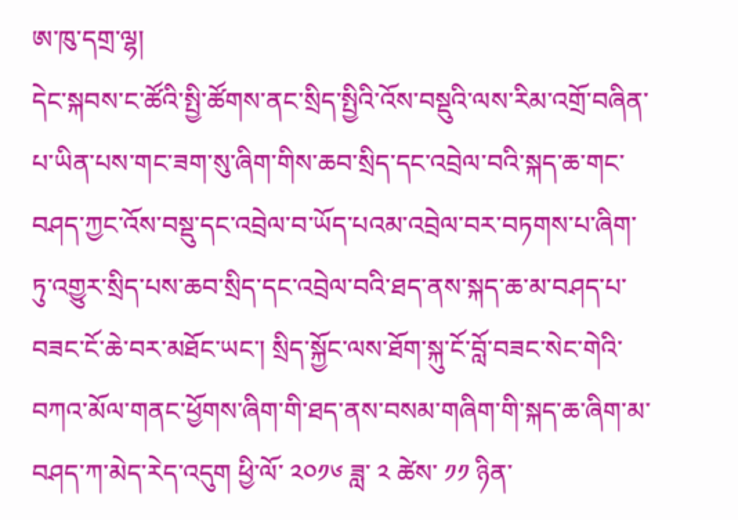ཨ་ཁུ་དགྲ་ལྷ།
དེང་སྐབས་ང་ཚོའི་སྤྱི་ཚོགས་ནང་སྲིད་སྤྱིའི་འོས་བསྡུའི་ལས་རིམ་འགྲོ་བཞིན་པ་ཡིན་པས་གང་ཟག་སུ་ཞིག་གིས་ཆབ་སྲིད་དང་འབྲེལ་བའི་སྐད་ཆ་གང་བཤད་ཀྱང་འོས་བསྡུ་དང་འབྲེལ་བ་ཡོད་པའམ་འབྲེལ་བར་བཏགས་པ་ཞིག་ཏུ་འགྱུར་སྲིད་པས་ཆབ་སྲིད་དང་འབྲེལ་བའི་ཐད་ནས་སྐད་ཆ་མ་བཤད་པ་བཟང་ངོ་ཆེ་བར་མཐོང་ཡང་། སྲིད་སྐྱོང་ལས་ཐོག་སྐུ་ངོ་བློ་བཟང་སེང་གེའི་བཀའ་མོལ་གནང་ཕྱོགས་ཞིག་གི་ཐད་ནས་བསམ་གཞིག་གི་སྐད་ཆ་ཞིག་མ་བཤད་ཀ་མེད་རེད་འདུག ཕྱི་ལོ་ ༢༠༡༦ ཟླ་ ༢ ཚེས་ ༡༡ ཉིན་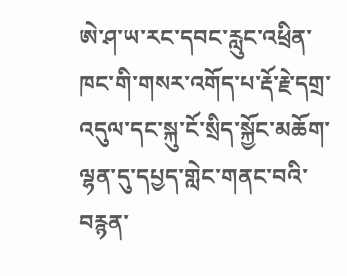ཨེ་ཤ་ཡ་རང་དབང་རླུང་འཕྲིན་ཁང་གི་གསར་འགོད་པ་རྡོ་རྗེ་དགྲ་འདུལ་དང་སྐུ་ངོ་སྲིད་སྐྱོང་མཆོག་ལྷན་དུ་དཔྱད་གླེང་གནང་བའི་བརྙན་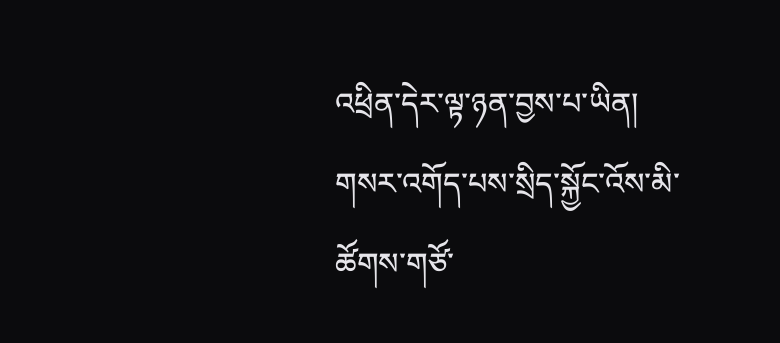འཕྲིན་དེར་ལྟ་ཉན་བྱས་པ་ཡིན། གསར་འགོད་པས་སྲིད་སྐྱོང་འོས་མི་ཚོགས་གཙོ་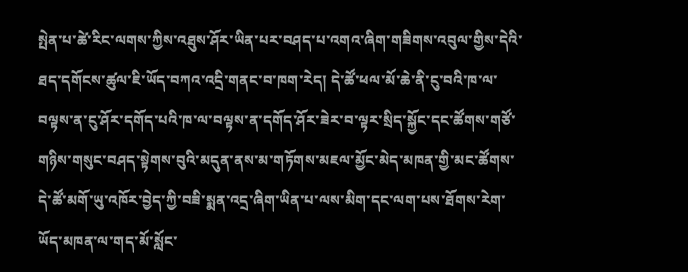སྤེན་པ་ཚེ་རིང་ལགས་ཀྱིས་འཐུས་ཤོར་ཡིན་པར་བཤད་པ་འགའ་ཞིག་གཟིགས་འབུལ་གྱིས་དེའི་ཐད་དགོངས་ཚུལ་ཇི་ཡོད་བཀའ་འདྲི་གནང་བ་ཁག་རེད། དེ་ཚོ་ཕལ་མོ་ཆེ་ནི་ངུ་བའི་ཁ་ལ་བལྟས་ན་ངུ་ཤོར་དགོད་པའི་ཁ་ལ་བལྟས་ན་དགོད་ཤོར་ཟེར་བ་ལྟར་སྲིད་སྐྱོང་དང་ཚོགས་གཙོ་གཉིས་གསུང་བཤད་སྟེགས་བུའི་མདུན་ནས་མ་གཏོགས་མཇལ་མྱོང་མེད་མཁན་གྱི་མང་ཚོགས་དེ་ཚོ་མགོ་ཡུ་འཁོར་བྱེད་ཀྱི་བཟི་སྨན་འདྲ་ཞིག་ཡིན་པ་ལས་མིག་དང་ལག་པས་ཐོགས་རེག་ཡོད་མཁན་ལ་གད་མོ་སློང་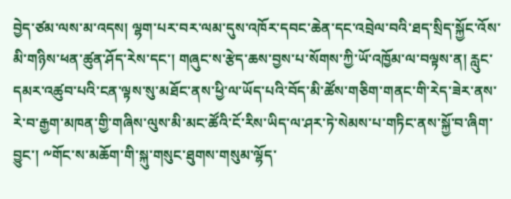བྱེད་ཙམ་ལས་མ་འདས། ལྷག་པར་བར་ལམ་དུས་འཁོར་དབང་ཆེན་དང་འབྲེལ་བའི་ཐད་སྲིད་སྐྱོང་འོས་མི་གཉིས་ཕན་ཚུན་ཤོད་རེས་དང་། གཞུང་ས་རྩེད་ཆས་བྱས་པ་སོགས་ཀྱི་ཡོ་འཁྱོམ་ལ་བལྟས་ན། རླུང་དམར་འཚུབ་པའི་ངན་ལྟས་སུ་མཐོང་ནས་ཕྱི་ལ་ཡོད་པའི་བོད་མི་ཚོས་གཅིག་གནང་གི་རེད་ཟེར་ནས་རེ་བ་རྒྱག་མཁན་གྱི་གཞིས་ལུས་མི་མང་ཚོའི་ངོ་རིས་ཡིད་ལ་ཤར་ཏེ་སེམས་པ་གཏིང་ནས་སྐྱོ་བ་ཞིག་བྱུང་། ༸གོང་ས་མཆོག་གི་སྐུ་གསུང་ཐུགས་གསུམ་ལྷོད་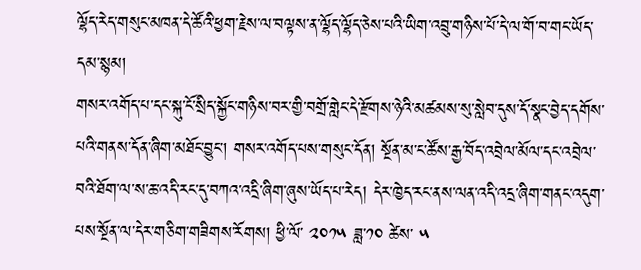ལྷོད་རེད་གསུང་མཁན་དེ་ཚོའི་ཕྱག་རྗེས་ལ་བལྟས་ན་ལྷོད་ལྷོད་ཅེས་པའི་ཡིག་འབྲུ་གཉིས་པོ་དེ་ལ་གོ་བ་གང་ཡོད་དམ་སྙམ།
གསར་འགོད་པ་དང་སྐུ་ངོ་སྲིད་སྐྱོང་གཉིས་བར་གྱི་བགྲོ་གླེང་དེ་རྫོགས་ཉེའི་མཚམས་སུ་སླེབ་དུས་དོ་སྣང་བྱེད་དགོས་པའི་གནས་དོན་ཞིག་མཐོང་བྱུང་། གསར་འགོད་པས་གསུང་དོན། སྔོན་མ་ང་ཚོས་རྒྱ་བོད་འབྲེལ་མོལ་དང་འབྲེལ་བའི་ཐོག་ལ་ས་ཆ་འདི་རང་དུ་བཀའ་འདྲི་ཞིག་ཞུས་ཡོད་པ་རེད། དེར་ཁྱེད་རང་ནས་ལན་འདི་འདྲ་ཞིག་གནང་འདུག་པས་སྔོན་ལ་དེར་གཅིག་གཟིགས་རོགས། ཕྱི་ལོ་ ༢༠༡༥ ཟླ་༡༠ ཚེས་ ༥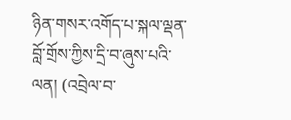ཉིན་གསར་འགོད་པ་སྐལ་ལྡན་བློ་གྲོས་ཀྱིས་དྲི་བ་ཞུས་པའི་ལན། (འབྲེལ་བ་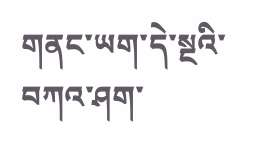གནང་ཡག་དེ་སྔའི་བཀའ་ཤག་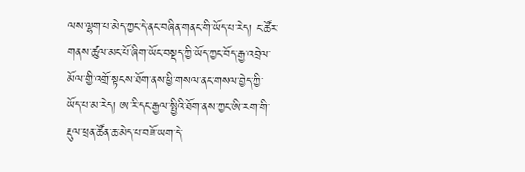ལས་ལྷག་པ་མེད་ཀྱང་དེ་ནང་བཞིན་གནང་གི་ཡོད་པ་རེད། ང་ཚོར་གནས་ཚུལ་མང་པོ་ཞིག་ཡོང་བསྡད་ཀྱི་ཡོད་ཀྱང་བོད་རྒྱ་འབྲེལ་མོལ་གྱི་འགྲོ་སྟངས་ཐོག་ནས་ཕྱི་གསལ་ནང་གསལ་བྱེད་ཀྱི་ཡོད་པ་མ་རེད། ཨ་རི་དང་རྒྱལ་སྤྱིའི་ཐོག་ནས་ཀྱང་ཨི་རག་གི་རྡུལ་ཕྲན་ཚོན་ཆ་མེད་པ་བཟོ་ཡག་དེ་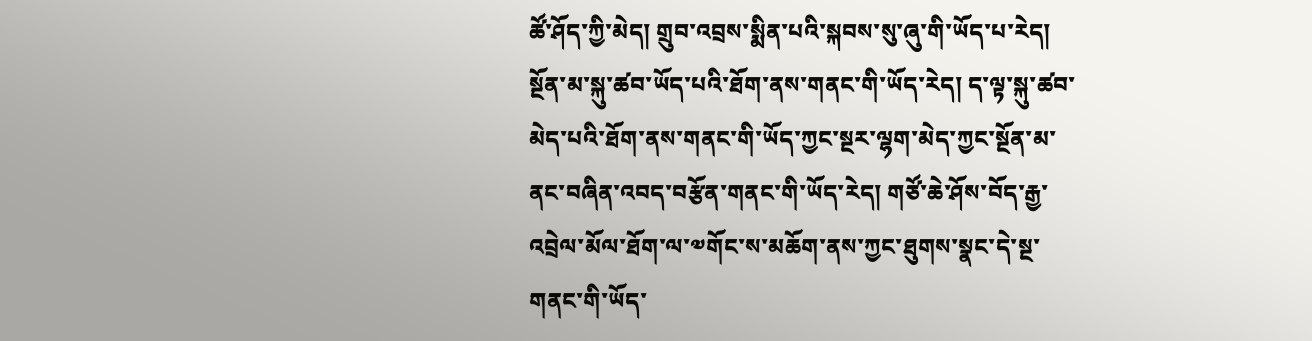ཚོ་ཤོད་ཀྱི་མེད། གྲུབ་འབྲས་སྨིན་པའི་སྐབས་སུ་ཞུ་གི་ཡོད་པ་རེད། སྔོན་མ་སྐུ་ཚབ་ཡོད་པའི་ཐོག་ནས་གནང་གི་ཡོད་རེད། ད་ལྟ་སྐུ་ཚབ་མེད་པའི་ཐོག་ནས་གནང་གི་ཡོད་ཀྱང་སྔར་ལྷག་མེད་ཀྱང་སྔོན་མ་ནང་བཞིན་འབད་བརྩོན་གནང་གི་ཡོད་རེད། གཙོ་ཆེ་ཤོས་བོད་རྒྱ་འབྲེལ་མོལ་ཐོག་ལ་༧གོང་ས་མཆོག་ནས་ཀྱང་ཐུགས་སྣང་དེ་སྔ་གནང་གི་ཡོད་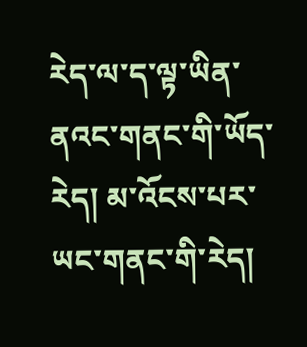རེད་ལ་ད་ལྟ་ཡིན་ནའང་གནང་གི་ཡོད་རེད། མ་འོངས་པར་ཡང་གནང་གི་རེད།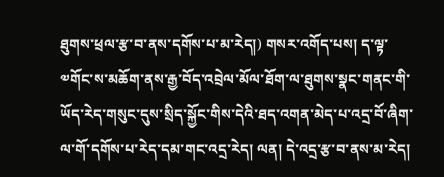ཐུགས་ཕྲལ་རྩ་བ་ནས་དགོས་པ་མ་རེད།) གསར་འགོད་པས། ད་ལྟ་༧གོང་ས་མཆོག་ནས་རྒྱ་བོད་འབྲེལ་མོལ་ཐོག་ལ་ཐུགས་སྣང་གནང་གི་ཡོད་རེད་གསུང་དུས་སྲིད་སྐྱོང་གིས་དེའི་ཐད་འགན་མེད་པ་འདྲ་བོ་ཞིག་ལ་གོ་དགོས་པ་རེད་དམ་གང་འདྲ་རེད། ལན། དེ་འདྲ་རྩ་བ་ནས་མ་རེད།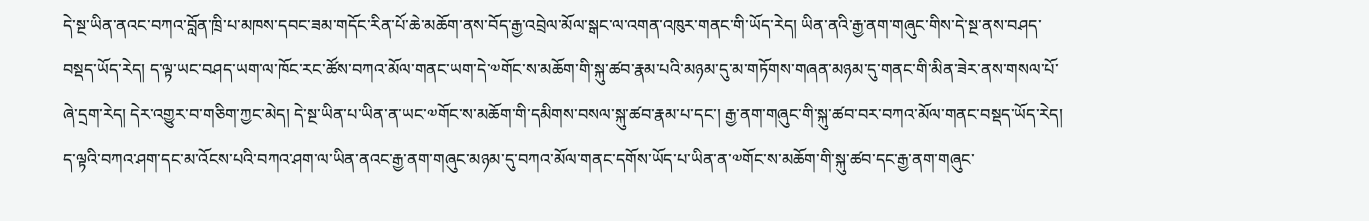དེ་སྔ་ཡིན་ནའང་བཀའ་བློན་ཁྲི་པ་མཁས་དབང་ཟམ་གདོང་རིན་པོ་ཆེ་མཆོག་ནས་བོད་རྒྱ་འབྲེལ་མོལ་སྒང་ལ་འགན་འཁུར་གནང་གི་ཡོད་རེད། ཡིན་ནའི་རྒྱ་ནག་གཞུང་གིས་དེ་སྔ་ནས་བཤད་བསྡད་ཡོད་རེད། ད་ལྟ་ཡང་བཤད་ཡག་ལ་ཁོང་རང་ཚོས་བཀའ་མོལ་གནང་ཡག་དེ་༧གོང་ས་མཆོག་གི་སྐུ་ཚབ་རྣམ་པའི་མཉམ་དུ་མ་གཏོགས་གཞན་མཉམ་དུ་གནང་གི་མིན་ཟེར་ནས་གསལ་པོ་ཞེ་དྲག་རེད། དེར་འགྱུར་བ་གཅིག་ཀྱང་མེད། དེ་སྔ་ཡིན་པ་ཡིན་ན་ཡང་༧གོང་ས་མཆོག་གི་དམིགས་བསལ་སྐུ་ཚབ་རྣམ་པ་དང་། རྒྱ་ནག་གཞུང་གི་སྐུ་ཚབ་བར་བཀའ་མོལ་གནང་བསྡད་ཡོད་རེད། ད་ལྟའི་བཀའ་ཤག་དང་མ་འོངས་པའི་བཀའ་ཤག་ལ་ཡིན་ནའང་རྒྱ་ནག་གཞུང་མཉམ་དུ་བཀའ་མོལ་གནང་དགོས་ཡོད་པ་ཡིན་ན་༧གོང་ས་མཆོག་གི་སྐུ་ཚབ་དང་རྒྱ་ནག་གཞུང་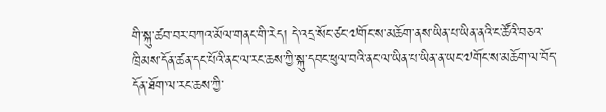གི་སྐུ་ཚབ་བར་བཀའ་མོལ་གནང་གི་རེད། དེ་འདྲ་སོང་ཙང་༧གོང་ས་མཆོག་ནས་ཡིན་པ་ཡིན་ནའི་ང་ཚོའི་བཅའ་ཁྲིམས་དོན་ཚན་དང་པོའི་ནང་ལ་རང་ཆས་ཀྱི་སྐུ་དབང་ཕུལ་བའི་ནང་ལ་ཡིན་པ་ཡིན་ན་ཡང་༧གོང་ས་མཆོག་ལ་བོད་དོན་ཐོག་ལ་རང་ཆས་ཀྱི་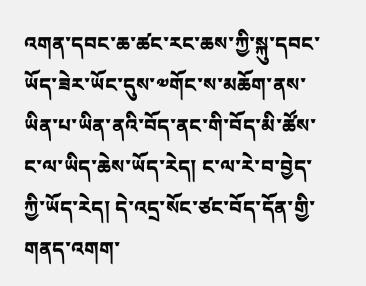འགན་དབང་ཆ་ཚང་རང་ཆས་ཀྱི་སྐུ་དབང་ཡོད་ཟེར་ཡོང་དུས་༧གོང་ས་མཆོག་ནས་ཡིན་པ་ཡིན་ནའི་བོད་ནང་གི་བོད་མི་ཚོས་ང་ལ་ཡིད་ཆེས་ཡོད་རེད། ང་ལ་རེ་བ་བྱེད་ཀྱི་ཡོད་རེད། དེ་འདྲ་སོང་ཙང་བོད་དོན་གྱི་གནད་འགག་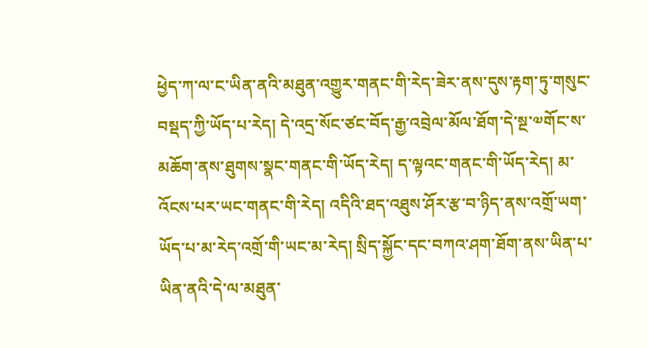ཕྱེད་ཀ་ལ་ང་ཡིན་ནའི་མཐུན་འགྱུར་གནང་གི་རེད་ཟེར་ནས་དུས་རྟག་ཏུ་གསུང་བསྡད་ཀྱི་ཡོད་པ་རེད། དེ་འདྲ་སོང་ཙང་བོད་རྒྱ་འབྲེལ་མོལ་ཐོག་དེ་སྔ་༧གོང་ས་མཆོག་ནས་ཐུགས་སྣང་གནང་གི་ཡོད་རེད། ད་ལྟའང་གནང་གི་ཡོད་རེད། མ་འོངས་པར་ཡང་གནང་གི་རེད། འདིའི་ཐད་འཐུས་ཤོར་རྩ་བ་ཉིད་ནས་འགྲོ་ཡག་ཡོད་པ་མ་རེད་འགྲོ་གི་ཡང་མ་རེད། སྲིད་སྐྱོང་དང་བཀའ་ཤག་ཐོག་ནས་ཡིན་པ་ཡིན་ནའི་དེ་ལ་མཐུན་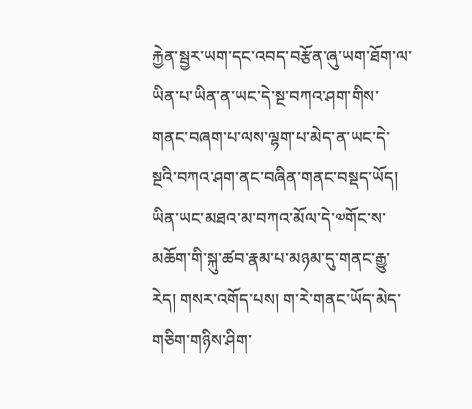རྐྱེན་སྦྱར་ཡག་དང་འབད་བརྩོན་ཞུ་ཡག་ཐོག་ལ་ཡིན་པ་ཡིན་ན་ཡང་དེ་སྔ་བཀའ་ཤག་གིས་གནང་བཞག་པ་ལས་ལྷག་པ་མེད་ན་ཡང་དེ་སྔའི་བཀའ་ཤག་ནང་བཞིན་གནང་བསྡད་ཡོད། ཡིན་ཡང་མཐའ་མ་བཀའ་མོལ་དེ་༧གོང་ས་མཆོག་གི་སྐུ་ཚབ་རྣམ་པ་མཉམ་དུ་གནང་རྒྱུ་རེད། གསར་འགོད་པས། ག་རེ་གནང་ཡོད་མེད་གཅིག་གཉིས་ཤིག་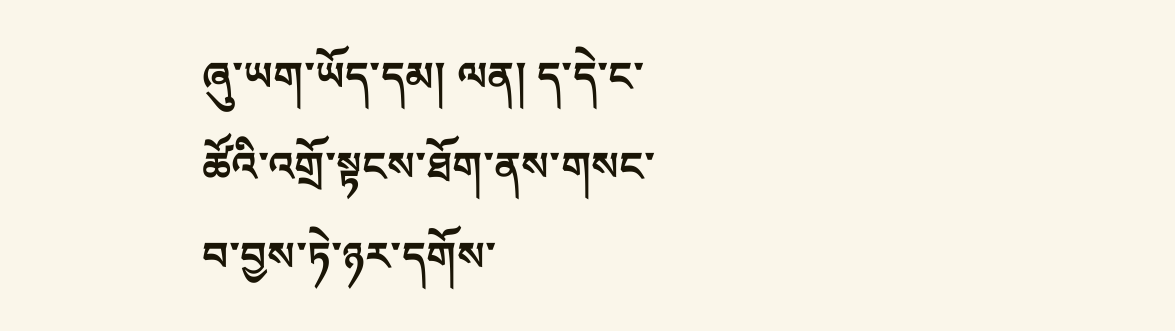ཞུ་ཡག་ཡོད་དམ། ལན། ད་དེ་ང་ཚོའི་འགྲོ་སྟངས་ཐོག་ནས་གསང་བ་བྱས་ཏེ་ཉར་དགོས་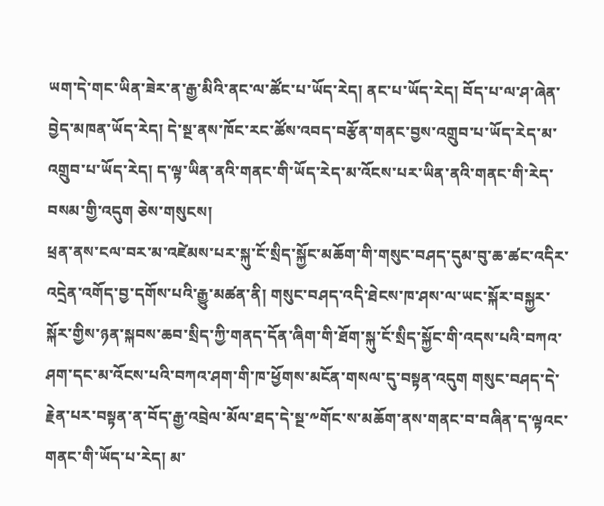ཡག་དེ་གང་ཡིན་ཟེར་ན་རྒྱ་མིའི་ནང་ལ་ཚོང་པ་ཡོད་རེད། ནང་པ་ཡོད་རེད། བོད་པ་ལ་ཤ་ཞེན་བྱེད་མཁན་ཡོད་རེད། དེ་སྔ་ནས་ཁོང་རང་ཚོས་འབད་བརྩོན་གནང་བྱས་འགྲུབ་པ་ཡོད་རེད་མ་འགྲུབ་པ་ཡོད་རེད། ད་ལྟ་ཡིན་ནའི་གནང་གི་ཡོད་རེད་མ་འོངས་པར་ཡིན་ནའི་གནང་གི་རེད་བསམ་གྱི་འདུག ཅེས་གསུངས།
ཕྲན་ནས་ངལ་བར་མ་འཛེམས་པར་སྐུ་ངོ་སྲིད་སྐྱོང་མཆོག་གི་གསུང་བཤད་དུམ་བུ་ཆ་ཚང་འདིར་འདྲེན་འགོད་བྱ་དགོས་པའི་རྒྱུ་མཚན་ནི། གསུང་བཤད་འདི་ཐེངས་ཁ་ཤས་ལ་ཡང་སྐོར་བསྐྱར་སྐོར་གྱིས་ཉན་སྐབས་ཆབ་སྲིད་ཀྱི་གནད་དོན་ཞིག་གི་ཐོག་སྐུ་ངོ་སྲིད་སྐྱོང་གི་འདས་པའི་བཀའ་ཤག་དང་མ་འོངས་པའི་བཀའ་ཤག་གི་ཁ་ཕྱོགས་མངོན་གསལ་དུ་བསྟན་འདུག གསུང་བཤད་དེ་རྗེན་པར་བསྟན་ན་བོད་རྒྱ་འབྲེལ་མོལ་ཐད་དེ་སྔ་༸གོང་ས་མཆོག་ནས་གནང་བ་བཞིན་ད་ལྟའང་གནང་གི་ཡོད་པ་རེད། མ་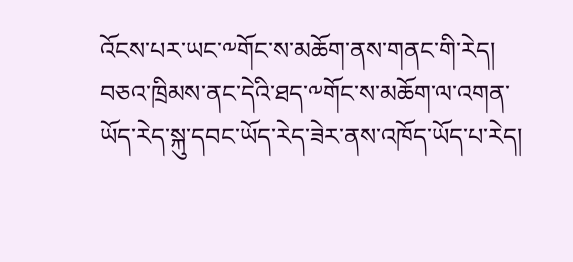འོངས་པར་ཡང་༸གོང་ས་མཆོག་ནས་གནང་གི་རེད། བཅའ་ཁྲིམས་ནང་དེའི་ཐད་༸གོང་ས་མཆོག་ལ་འགན་ཡོད་རེད་སྐུ་དབང་ཡོད་རེད་ཟེར་ནས་འཁོད་ཡོད་པ་རེད།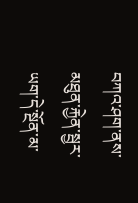བཀའ་ཤག་ནས་མཐུན་རྐྱེན་སྦྱར་ཡག་དེ་སྔོན་མ་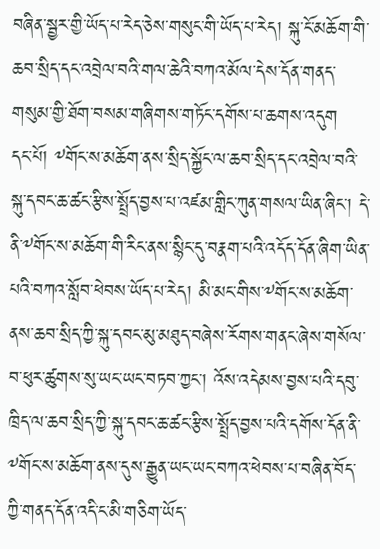བཞིན་སྦྱར་གྱི་ཡོད་པ་རེད་ཅེས་གསུང་གི་ཡོད་པ་རེད། སྐུ་ངོ་མཆོག་གི་ཆབ་སྲིད་དང་འབྲེལ་བའི་གལ་ཆེའི་བཀའ་མོལ་དེས་དོན་གནད་གསུམ་གྱི་ཐོག་བསམ་གཞིགས་གཏོང་དགོས་པ་ཆགས་འདུག
དང་པོ། ༸གོང་ས་མཆོག་ནས་སྲིད་སྐྱོང་ལ་ཆབ་སྲིད་དང་འབྲེལ་བའི་སྐུ་དབང་ཆ་ཚང་རྩིས་སྤྲོད་བྱས་པ་འཛམ་གླིང་ཀུན་གསལ་ཡིན་ཞིང་། དེ་ནི་༸གོང་ས་མཆོག་གི་རིང་ནས་སྙིང་དུ་བརྣག་པའི་འདོད་དོན་ཞིག་ཡིན་པའི་བཀའ་སློབ་ཕེབས་ཡོད་པ་རེད། མི་མང་གིས་༸གོང་ས་མཆོག་ནས་ཆབ་སྲིད་ཀྱི་སྐུ་དབང་མུ་མཐུད་བཞེས་རོགས་གནང་ཞེས་གསོལ་བ་ཕུར་ཚུགས་སུ་ཡང་ཡང་བཏབ་ཀྱང་། འོས་འདེམས་བྱས་པའི་དབུ་ཁྲིད་ལ་ཆབ་སྲིད་ཀྱི་སྐུ་དབང་ཆ་ཚང་རྩིས་སྤྲོད་བྱས་པའི་དགོས་དོན་ནི་༸གོང་ས་མཆོག་ནས་དུས་རྒྱུན་ཡང་ཡང་བཀའ་ཕེབས་པ་བཞིན་བོད་ཀྱི་གནད་དོན་འདི་ང་མི་གཅིག་ཡོད་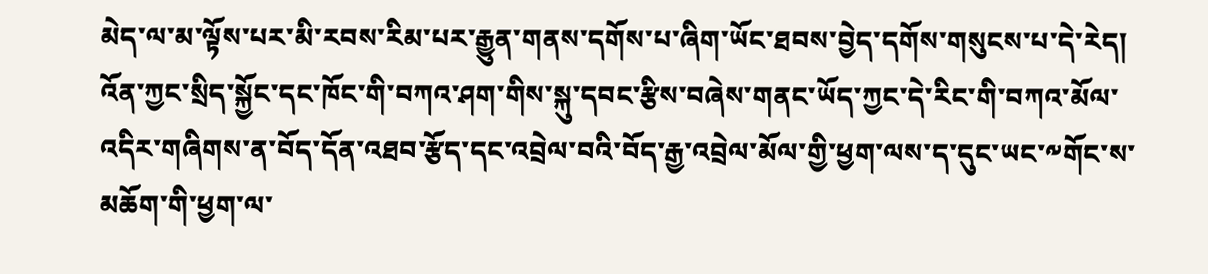མེད་ལ་མ་ལྟོས་པར་མི་རབས་རིམ་པར་རྒྱུན་གནས་དགོས་པ་ཞིག་ཡོང་ཐབས་བྱེད་དགོས་གསུངས་པ་དེ་རེད། འོན་ཀྱང་སྲིད་སྐྱོང་དང་ཁོང་གི་བཀའ་ཤག་གིས་སྐུ་དབང་རྩིས་བཞེས་གནང་ཡོད་ཀྱང་དེ་རིང་གི་བཀའ་མོལ་འདིར་གཞིགས་ན་བོད་དོན་འཐབ་རྩོད་དང་འབྲེལ་བའི་བོད་རྒྱ་འབྲེལ་མོལ་གྱི་ཕྱག་ལས་ད་དུང་ཡང་༸གོང་ས་མཆོག་གི་ཕྱག་ལ་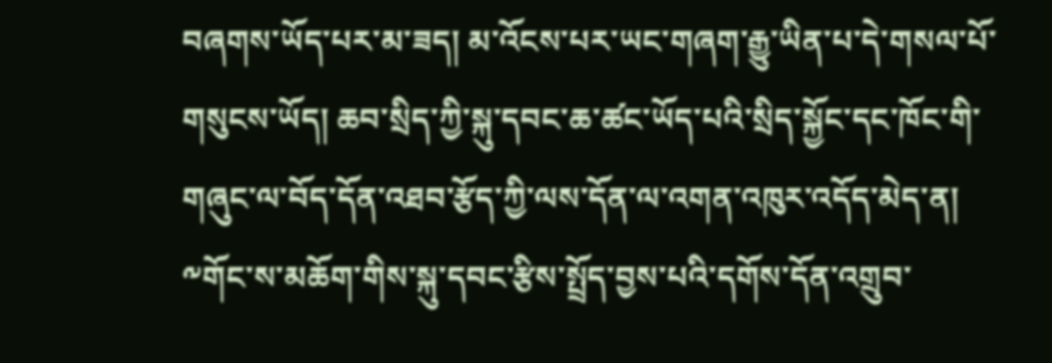བཞགས་ཡོད་པར་མ་ཟད། མ་འོངས་པར་ཡང་གཞག་རྒྱུ་ཡིན་པ་དེ་གསལ་པོ་གསུངས་ཡོད། ཆབ་སྲིད་ཀྱི་སྐུ་དབང་ཆ་ཚང་ཡོད་པའི་སྲིད་སྐྱོང་དང་ཁོང་གི་གཞུང་ལ་བོད་དོན་འཐབ་རྩོད་ཀྱི་ལས་དོན་ལ་འགན་འཁུར་འདོད་མེད་ན། ༸གོང་ས་མཆོག་གིས་སྐུ་དབང་རྩིས་སྤྲོད་བྱས་པའི་དགོས་དོན་འགྲུབ་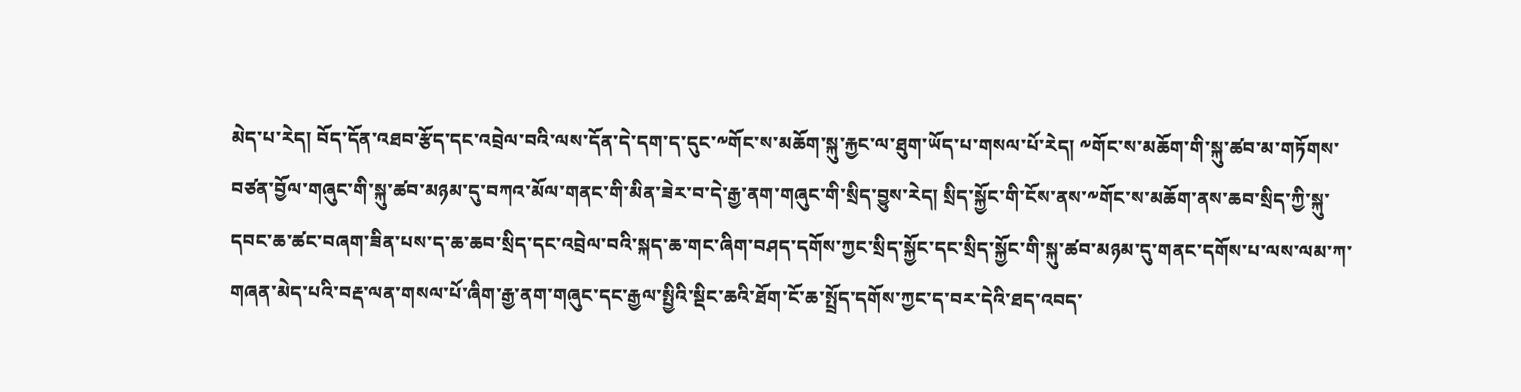མེད་པ་རེད། བོད་དོན་འཐབ་རྩོད་དང་འབྲེལ་བའི་ལས་དོན་དེ་དག་ད་དུང་༸གོང་ས་མཆོག་སྐུ་རྐྱང་ལ་ཐུག་ཡོད་པ་གསལ་པོ་རེད། ༸གོང་ས་མཆོག་གི་སྐུ་ཚབ་མ་གཏོགས་བཙན་བྱོལ་གཞུང་གི་སྐུ་ཚབ་མཉམ་དུ་བཀའ་མོལ་གནང་གི་མིན་ཟེར་བ་དེ་རྒྱ་ནག་གཞུང་གི་སྲིད་བྱུས་རེད། སྲིད་སྐྱོང་གི་ངོས་ནས་༸གོང་ས་མཆོག་ནས་ཆབ་སྲིད་ཀྱི་སྐུ་དབང་ཆ་ཚང་བཞག་ཟིན་པས་ད་ཆ་ཆབ་སྲིད་དང་འབྲེལ་བའི་སྐད་ཆ་གང་ཞིག་བཤད་དགོས་ཀྱང་སྲིད་སྐྱོང་དང་སྲིད་སྐྱོང་གི་སྐུ་ཚབ་མཉམ་དུ་གནང་དགོས་པ་ལས་ལམ་ཀ་གཞན་མེད་པའི་བརྡ་ལན་གསལ་པོ་ཞིག་རྒྱ་ནག་གཞུང་དང་རྒྱལ་སྤྱིའི་སྡིང་ཆའི་ཐོག་ངོ་ཆ་སྤྲོད་དགོས་ཀྱང་ད་བར་དེའི་ཐད་འབད་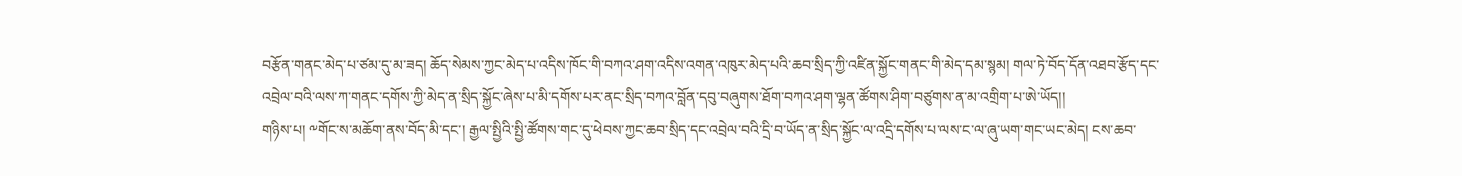བརྩོན་གནང་མེད་པ་ཙམ་དུ་མ་ཟད། ཆོད་སེམས་ཀྱང་མེད་པ་འདིས་ཁོང་གི་བཀའ་ཤག་འདིས་འགན་འཁུར་མེད་པའི་ཆབ་སྲིད་ཀྱི་འཛིན་སྐྱོང་གནང་གི་མེད་དམ་སྙམ། གལ་ཏེ་བོད་དོན་འཐབ་རྩོད་དང་འབྲེལ་བའི་ལས་ཀ་གནང་དགོས་ཀྱི་མེད་ན་སྲིད་སྐྱོང་ཞེས་པ་མི་དགོས་པར་ནང་སྲིད་བཀའ་བློན་དབུ་བཞུགས་ཐོག་བཀའ་ཤག་ལྷན་ཚོགས་ཤིག་བཙུགས་ན་མ་འགྲིག་པ་ཨེ་ཡོད།།
གཉིས་པ། ༸གོང་ས་མཆོག་ནས་བོད་མི་དང་། རྒྱལ་སྤྱིའི་སྤྱི་ཚོགས་གང་དུ་ཕེབས་ཀྱང་ཆབ་སྲིད་དང་འབྲེལ་བའི་དྲི་བ་ཡོད་ན་སྲིད་སྐྱོང་ལ་འདྲི་དགོས་པ་ལས་ང་ལ་ཞུ་ཡག་གང་ཡང་མེད། ངས་ཆབ་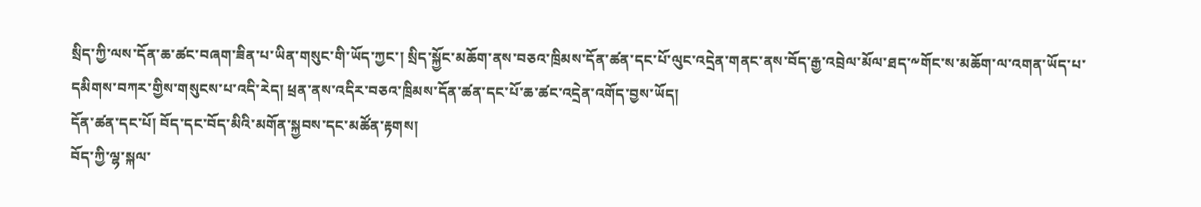སྲིད་ཀྱི་ལས་དོན་ཆ་ཚང་བཞག་ཟིན་པ་ཡིན་གསུང་གི་ཡོད་ཀྱང་། སྲིད་སྐྱོང་མཆོག་ནས་བཅའ་ཁྲིམས་དོན་ཚན་དང་པོ་ལུང་འདྲེན་གནང་ནས་བོད་རྒྱ་འབྲེལ་མོལ་ཐད་༸གོང་ས་མཆོག་ལ་འགན་ཡོད་པ་དམིགས་བཀར་གྱིས་གསུངས་པ་འདི་རེད། ཕྲན་ནས་འདིར་བཅའ་ཁྲིམས་དོན་ཚན་དང་པོ་ཆ་ཚང་འདྲེན་འགོད་བྱས་ཡོད།
དོན་ཚན་དང་པོ། བོད་དང་བོད་མིའི་མགོན་སྐྱབས་དང་མཚོན་རྟགས།
བོད་ཀྱི་ལྷ་སྐལ་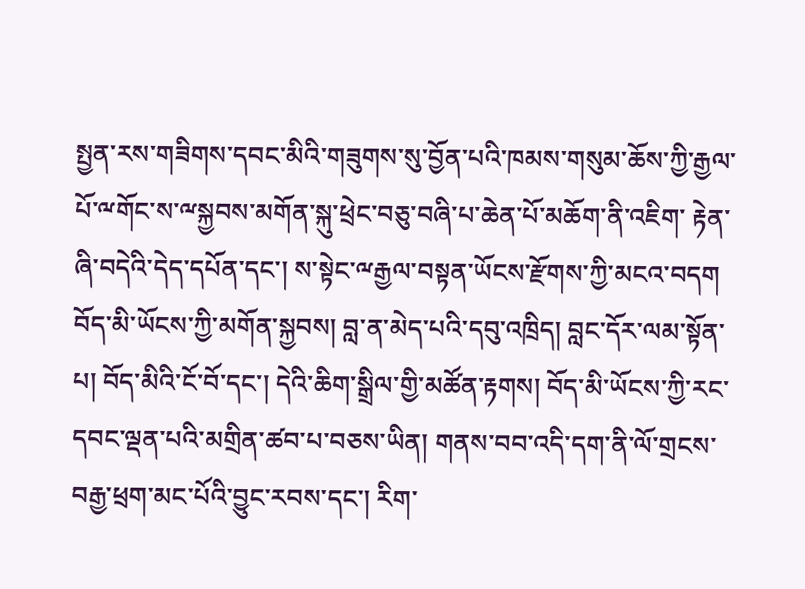སྤྱན་རས་གཟིགས་དབང་མིའི་གཟུགས་སུ་བྱོན་པའི་ཁམས་གསུམ་ཆོས་ཀྱི་རྒྱལ་པོ་ྋགོང་ས་ྋསྐྱབས་མགོན་སྐུ་ཕྲེང་བཅུ་བཞི་པ་ཆེན་པོ་མཆོག་ནི་འཇིག་ རྟེན་ཞི་བདེའི་དེད་དཔོན་དང་། ས་སྟེང་ྋརྒྱལ་བསྟན་ཡོངས་རྫོགས་ཀྱི་མངའ་བདག བོད་མི་ཡོངས་ཀྱི་མགོན་སྐྱབས། བླ་ན་མེད་པའི་དབུ་འཁྲིད། བླང་དོར་ལམ་སྟོན་པ། བོད་མིའི་ངོ་བོ་དང་། དེའི་ཆིག་སྒྲིལ་གྱི་མཚོན་རྟགས། བོད་མི་ཡོངས་ཀྱི་རང་དབང་ལྡན་པའི་མགྲིན་ཚབ་པ་བཅས་ཡིན། གནས་བབ་འདི་དག་ནི་ལོ་གྲངས་བརྒྱ་ཕྲག་མང་པོའི་བྱུང་རབས་དང་། རིག་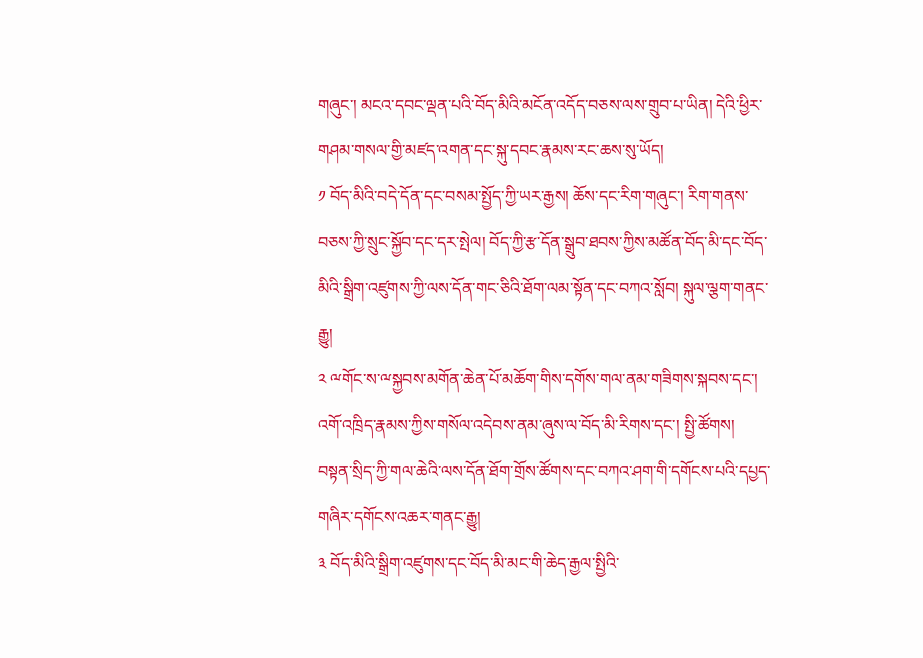གཞུང་། མངའ་དབང་ལྡན་པའི་བོད་མིའི་མངོན་འདོད་བཅས་ལས་གྲུབ་པ་ཡིན། དེའི་ཕྱིར་གཤམ་གསལ་གྱི་མཛད་འགན་དང་སྐུ་དབང་རྣམས་རང་ཆས་སུ་ཡོད།
༡ བོད་མིའི་བདེ་དོན་དང་བསམ་སྤྱོད་ཀྱི་ཡར་རྒྱས། ཆོས་དང་རིག་གཞུང་། རིག་གནས་བཅས་ཀྱི་སྲུང་སྐྱོབ་དང་དར་སྤེལ། བོད་ཀྱི་རྩ་དོན་སྒྲུབ་ཐབས་ཀྱིས་མཚོན་བོད་མི་དང་བོད་མིའི་སྒྲིག་འཛུགས་ཀྱི་ལས་དོན་གང་ཅིའི་ཐོག་ལམ་སྟོན་དང་བཀའ་སློབ། སྐུལ་ལྕག་གནང་རྒྱུ།
༢ ྋགོང་ས་ྋསྐྱབས་མགོན་ཆེན་པོ་མཆོག་གིས་དགོས་གལ་ནམ་གཟིགས་སྐབས་དང་། འགོ་འཁྲིད་རྣམས་ཀྱིས་གསོལ་འདེབས་ནམ་ཞུས་ལ་བོད་མི་རིགས་དང་། སྤྱི་ཚོགས། བསྟན་སྲིད་ཀྱི་གལ་ཆེའི་ལས་དོན་ཐོག་གྲོས་ཚོགས་དང་བཀའ་ཤག་གི་དགོངས་པའི་དཔྱད་གཞིར་དགོངས་འཆར་གནང་རྒྱུ།
༣ བོད་མིའི་སྒྲིག་འཛུགས་དང་བོད་མི་མང་གི་ཆེད་རྒྱལ་སྤྱིའི་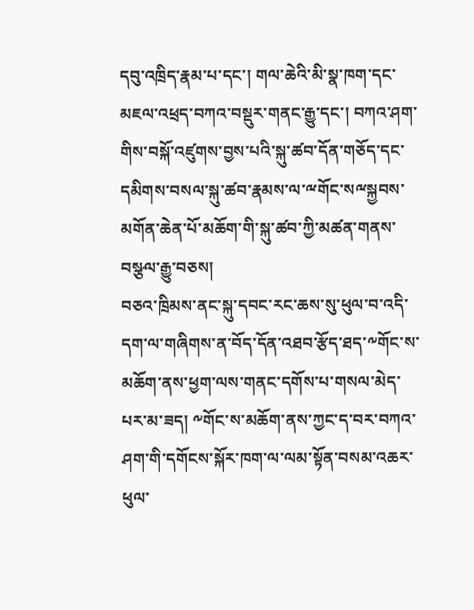དབུ་འཁྲིད་རྣམ་པ་དང་། གལ་ཆེའི་མི་སྣ་ཁག་དང་མཇལ་འཕྲད་བཀའ་བསྡུར་གནང་རྒྱུ་དང་། བཀའ་ཤག་གིས་བསྐོ་འཛུགས་བྱས་པའི་སྐུ་ཚབ་དོན་གཅོད་དང་དམིགས་བསལ་སྐུ་ཚབ་རྣམས་ལ་ྋགོང་སྋསྐྱབས་མགོན་ཆེན་པོ་མཆོག་གི་སྐུ་ཚབ་ཀྱི་མཚན་གནས་བསྩལ་རྒྱུ་བཅས།
བཅའ་ཁྲིམས་ནང་སྐུ་དབང་རང་ཆས་སུ་ཕུལ་བ་འདི་དག་ལ་གཞིགས་ན་བོད་དོན་འཐབ་རྩོད་ཐད་༸གོང་ས་མཆོག་ནས་ཕྱག་ལས་གནང་དགོས་པ་གསལ་མེད་པར་མ་ཟད། ༸གོང་ས་མཆོག་ནས་ཀྱང་ད་བར་བཀའ་ཤག་གི་དགོངས་སྐོར་ཁག་ལ་ལམ་སྟོན་བསམ་འཆར་ཕུལ་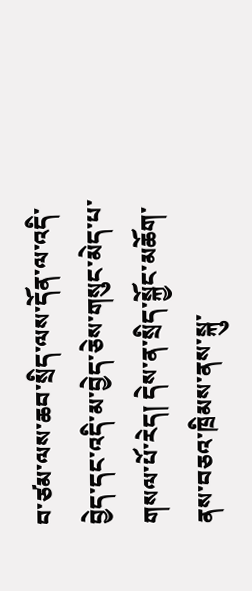བ་ཙམ་ལས་ཆབ་སྲིད་ལས་དོན་ལ་འདི་བྱེད་དང་འདི་མ་བྱེད་ཅེས་གསུང་མེད་པ་གསལ་པོ་རེད། དེས་ན་སྲིད་སྐྱོང་མཆོག་ནས་བཅའ་ཁྲིམས་ནས་སྐུ་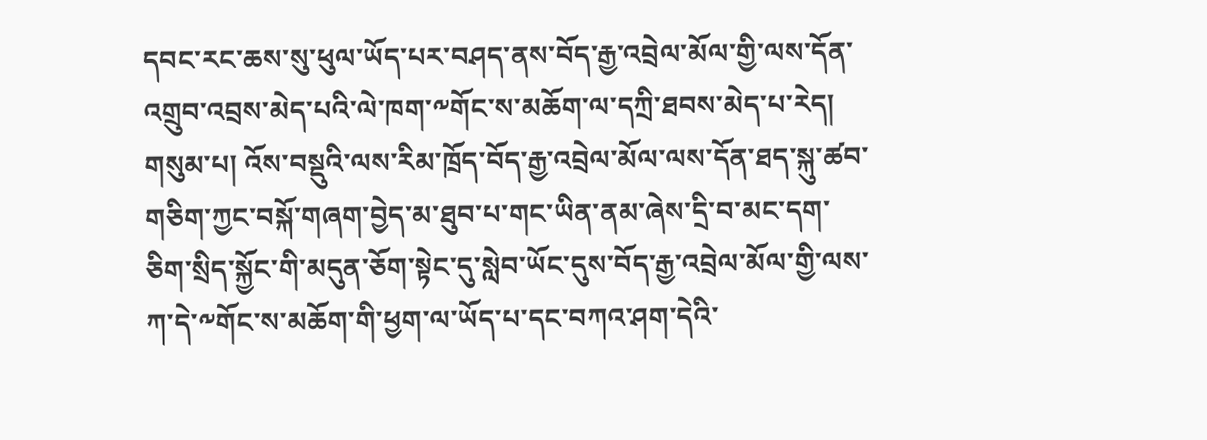དབང་རང་ཆས་སུ་ཕུལ་ཡོད་པར་བཤད་ནས་བོད་རྒྱ་འབྲེལ་མོལ་གྱི་ལས་དོན་འགྲུབ་འབྲས་མེད་པའི་ལེ་ཁག་༸གོང་ས་མཆོག་ལ་དཀྲི་ཐབས་མེད་པ་རེད།
གསུམ་པ། འོས་བསྡུའི་ལས་རིམ་ཁྲོད་བོད་རྒྱ་འབྲེལ་མོལ་ལས་དོན་ཐད་སྐུ་ཚབ་གཅིག་ཀྱང་བསྐོ་གཞག་བྱེད་མ་ཐུབ་པ་གང་ཡིན་ནམ་ཞེས་དྲི་བ་མང་དག་ཅིག་སྲིད་སྐྱོང་གི་མདུན་ཅོག་སྟེང་དུ་སླེབ་ཡོང་དུས་བོད་རྒྱ་འབྲེལ་མོལ་གྱི་ལས་ཀ་དེ་༸གོང་ས་མཆོག་གི་ཕྱག་ལ་ཡོད་པ་དང་བཀའ་ཤག་དེའི་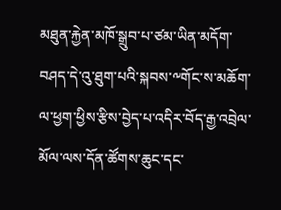མཐུན་རྐྱེན་མཁོ་སྒྲུབ་པ་ཙམ་ཡིན་མདོག་བཤད་དེ་འུ་ཐུག་པའི་སྐབས་༸གོང་ས་མཆོག་ལ་ཕྱག་ཕྱིས་རྩིས་བྱེད་པ་འདིར་བོད་རྒྱ་འབྲེལ་མོལ་ལས་དོན་ཚོགས་ཆུང་དང་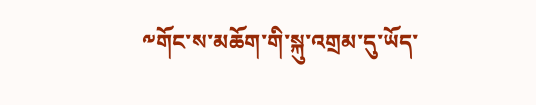༸གོང་ས་མཆོག་གི་སྐུ་འགྲམ་དུ་ཡོད་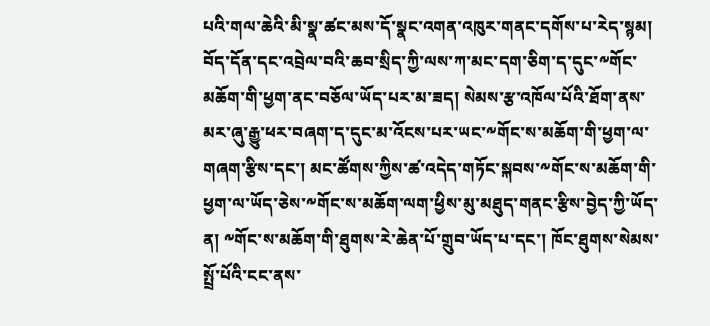པའི་གལ་ཆེའི་མི་སྣ་ཚང་མས་དོ་སྣང་འགན་འཁུར་གནང་དགོས་པ་རེད་སྙམ། བོད་དོན་དང་འབྲེལ་བའི་ཆབ་སྲིད་ཀྱི་ལས་ཀ་མང་དག་ཅིག་ད་དུང་༸གོང་མཆོག་གི་ཕྱག་ནང་བཅོལ་ཡོད་པར་མ་ཟད། སེམས་རྩ་འཁོལ་པོའི་ཐོག་ནས་མར་ཞུ་རྒྱུ་ཕར་བཞག་ད་དུང་མ་འོངས་པར་ཡང་༸གོང་ས་མཆོག་གི་ཕྱག་ལ་གཞག་རྩིས་དང་། མང་ཚོགས་ཀྱིས་ཚ་འདེད་གཏོང་སྐབས་༸གོང་ས་མཆོག་གི་ཕྱག་ལ་ཡོད་ཅེས་༸གོང་ས་མཆོག་ལག་ཕྱིས་མུ་མཐུད་གནང་རྩིས་བྱེད་ཀྱི་ཡོད་ན། ༸གོང་ས་མཆོག་གི་ཐུགས་རེ་ཆེན་པོ་གྲུབ་ཡོད་པ་དང་། ཁོང་ཐུགས་སེམས་སྤྲོ་པོའི་ངང་ནས་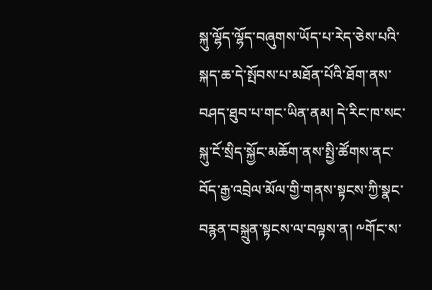སྐུ་ལྷོད་ལྷོད་བཞུགས་ཡོད་པ་རེད་ཅེས་པའི་སྐད་ཆ་དེ་སྤོབས་པ་མཐོན་པོའི་ཐོག་ནས་བཤད་ཐུབ་པ་གང་ཡིན་ནམ། དེ་རིང་ཁ་སང་སྐུ་ངོ་སྲིད་སྐྱོང་མཆོག་ནས་སྤྱི་ཚོགས་ནང་བོད་རྒྱ་འབྲེལ་མོལ་གྱི་གནས་སྟངས་ཀྱི་སྣང་བརྙན་བསྐྲུན་སྟངས་ལ་བལྟས་ན། ༸གོང་ས་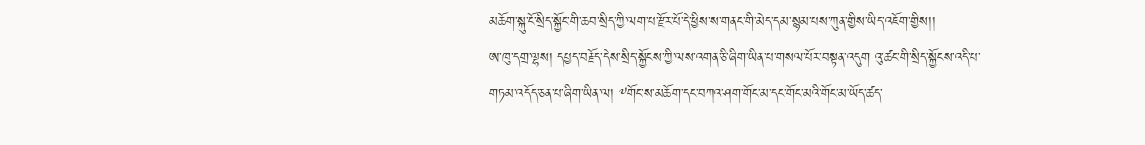མཆོག་སྐུ་ངོ་སྲིད་སྐྱོང་གི་ཆབ་སྲིད་ཀྱི་ལག་པ་རྫོར་པོ་དེ་ཕྱིས་ས་གནང་གི་མེད་དམ་སྙམ་པས་ཀུན་གྱིས་ཡིད་འཇོག་གྱིས།།
ཨ་ཁུ་དགྲ་ལྷས། དཔྱད་བརྗོད་དེས་སྲིད་སྐྱོངས་ཀྱི་ལས་འགན་ཅི་ཞིག་ཡིན་པ་གསལ་པོར་བསྟན་འདུག འུ་ཚང་གི་སྲིད་སྐྱོངས་འདི་པ་གཏམ་འདོད་ཅན་པ་ཞིག་ཡིན་ལ། ༸གོང་ས་མཆོག་དང་བཀའ་ཤག་གོང་མ་དང་གོང་མའི་གོང་མ་ཡོད་ཚད་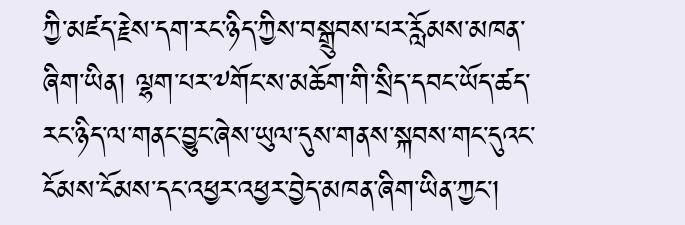ཀྱི་མཛད་རྗེས་དག་རང་ཉིད་ཀྱིས་བསྒྲུབས་པར་རློམས་མཁན་ཞིག་ཡིན། ལྷག་པར་༸གོང་ས་མཆོག་གི་སྲིད་དབང་ཡོད་ཚད་རང་ཉིད་ལ་གནང་བྱུང་ཞེས་ཡུལ་དུས་གནས་སྐབས་གང་དུའང་ངོམས་ངོམས་དང་འཕྱར་འཕྱར་བྱེད་མཁན་ཞིག་ཡིན་ཀྱང་།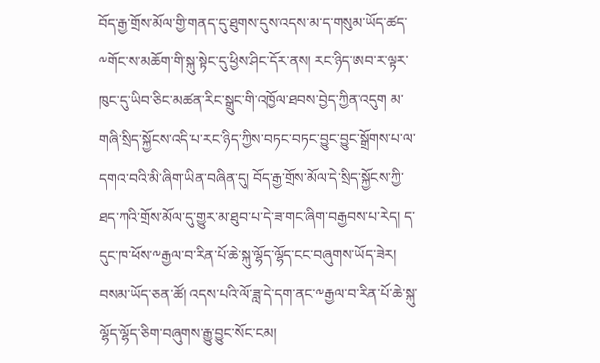བོད་རྒྱ་གྲོས་མོལ་གྱི་གནད་དུ་ཐུགས་དུས་འདས་མ་ད་གསུམ་ཡོད་ཚད་༸གོང་ས་མཆོག་གི་སྐུ་སྟེང་དུ་ཕྱིས་ཤིང་དོར་ནས། རང་ཉིད་ཨབ་ར་ལྟར་ཁུང་དུ་ཡིབ་ཅིང་མཚན་རིང་སྒྲུང་གི་འཁྱོལ་ཐབས་བྱེད་ཀྱིན་འདུག མ་གཞི་སྲིད་སྐྱོངས་འདི་པ་རང་ཉིད་ཀྱིས་བཏང་བཏང་བྱུང་བྱུང་སྒྲོགས་པ་ལ་དགའ་བའི་མི་ཞིག་ཡིན་བཞིན་དུ། བོད་རྒྱ་གྲོས་མོལ་དེ་སྲིད་སྐྱོངས་ཀྱི་ཐད་ཀའི་གྲོས་མོལ་དུ་གྱུར་མ་ཐུབ་པ་དེ་ཟ་གང་ཞིག་བརྒྱབས་པ་རེད། ད་དུང་ཁ་ཕོས་༸རྒྱལ་བ་རིན་པོ་ཆེ་སྐུ་ལྷོད་ལྷོད་ངང་བཞུགས་ཡོད་ཟེར། བསམ་ཡོད་ཅན་ཚོ། འདས་པའི་ལོ་ཟླ་དེ་དག་ནང་༸རྒྱལ་བ་རིན་པོ་ཆེ་སྐུ་ལྷོད་ལྷོད་ཅིག་བཞུགས་རྒྱུ་བྱུང་སོང་ངམ།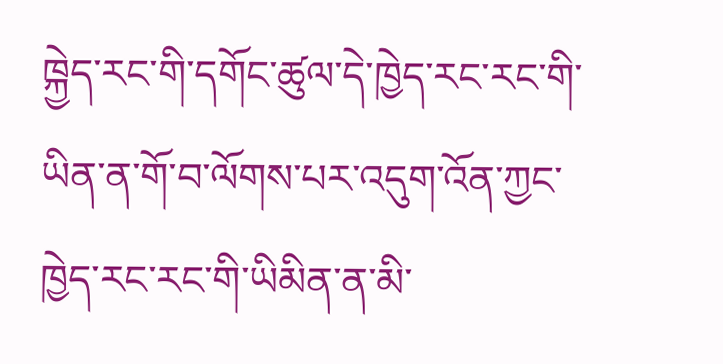ཁྐྱེད་རང་གི་དགོང་ཚུལ་དེ་ཁྱེད་རང་རང་གི་ཡིན་ན་གོ་བ་ལོགས་པར་འདུག་འོན་ཀྱང་ཁྱེད་རང་རང་གི་ཡིམིན་ན་མི་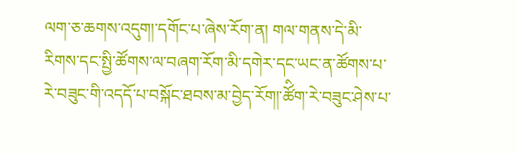ལག་ཅ་ཆགས་འདུག།་དགོང་པ་ཞེས་རོག་ན། གལ་གནས་དེ་མི་རིགས་དང་སྤྱི་ཚོགས་ལ་བཞག་རོག་མི་དགེར་དང་ཡང་ན་ཚོགས་པ་རེ་བཟུང་གི་འདདོ་པ་བསྐོང་ཐབས་མ་བྱེད་རོག།་ཚོིག་རེ་བཟུང་ཤེས་པ་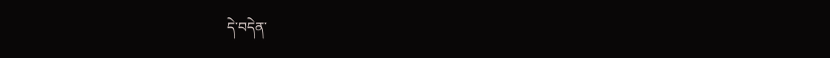དེ་བདེན་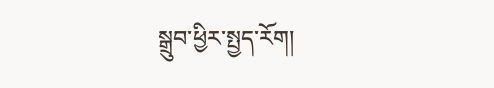སྒྲུབ་ཕྱིར་སྤྱད་རོག།